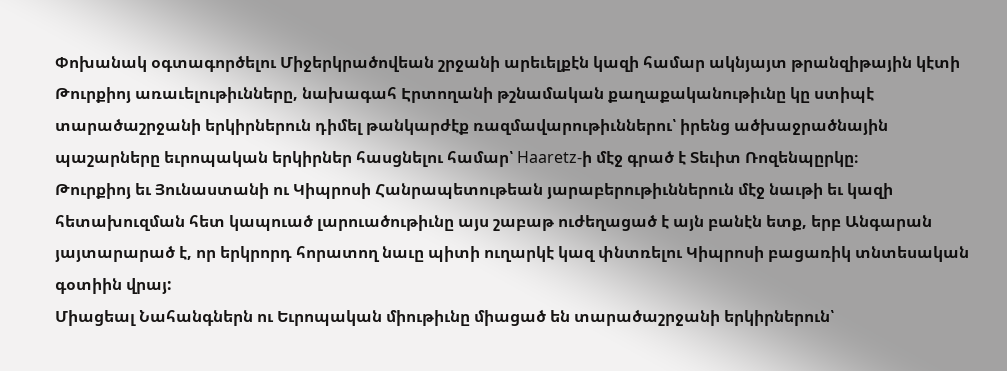Փոխանակ օգտագործելու Միջերկրածովեան շրջանի արեւելքէն կազի համար ակնյայտ թրանզիթային կէտի Թուրքիոյ առաւելութիւնները, նախագահ Էրտողանի թշնամական քաղաքականութիւնը կը ստիպէ տարածաշրջանի երկիրներուն դիմել թանկարժէք ռազմավարութիւններու՝ իրենց ածխաջրածնային պաշարները եւրոպական երկիրներ հասցնելու համար՝ Haaretz-ի մէջ գրած է Տեւիտ Ռոզենպըրկը։
Թուրքիոյ եւ Յունաստանի ու Կիպրոսի Հանրապետութեան յարաբերութիւններուն մէջ նաւթի եւ կազի հետախուզման հետ կապուած լարուածութիւնը այս շաբաթ ուժեղացած է այն բանէն ետք, երբ Անգարան յայտարարած է, որ երկրորդ հորատող նաւը պիտի ուղարկէ կազ փնտռելու Կիպրոսի բացառիկ տնտեսական գօտիին վրայ:
Միացեալ Նահանգներն ու Եւրոպական միութիւնը միացած են տարածաշրջանի երկիրներուն՝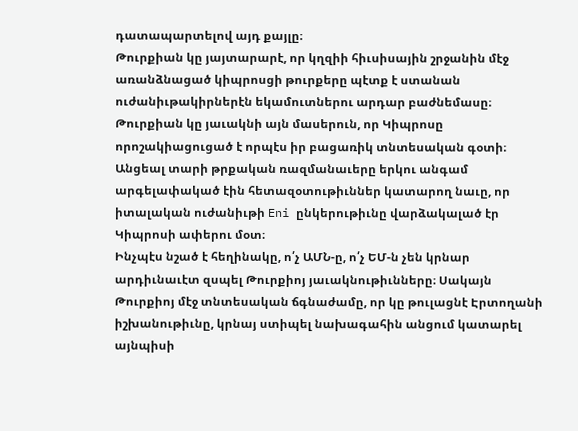դատապարտելով այդ քայլը։
Թուրքիան կը յայտարարէ, որ կղզիի հիւսիսային շրջանին մէջ առանձնացած կիպրոսցի թուրքերը պէտք է ստանան ուժանիւթակիրներէն եկամուտներու արդար բաժնեմասը։ Թուրքիան կը յաւակնի այն մասերուն, որ Կիպրոսը որոշակիացուցած է որպէս իր բացառիկ տնտեսական գօտի։ Անցեալ տարի թրքական ռազմանաւերը երկու անգամ արգելափակած էին հետազօտութիւններ կատարող նաւը, որ իտալական ուժանիւթի Eni ընկերութիւնը վարձակալած էր Կիպրոսի ափերու մօտ։
Ինչպէս նշած է հեղինակը, ո՛չ ԱՄՆ-ը, ո՛չ ԵՄ-ն չեն կրնար արդիւնաւէտ զսպել Թուրքիոյ յաւակնութիւնները։ Սակայն Թուրքիոյ մէջ տնտեսական ճգնաժամը, որ կը թուլացնէ Էրտողանի իշխանութիւնը, կրնայ ստիպել նախագահին անցում կատարել այնպիսի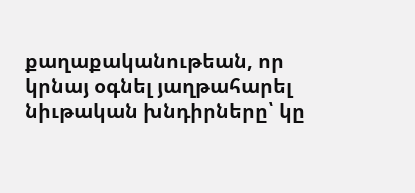քաղաքականութեան, որ կրնայ օգնել յաղթահարել նիւթական խնդիրները՝ կը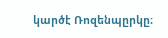կարծէ Ռոզենպըրկը։